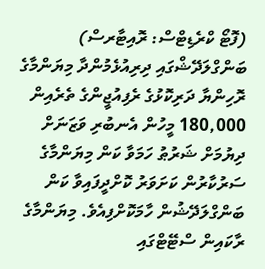(ފޮޓޯ ކްރެޑިޓްސް: ރޮއިޓާރސް)
ބަންގްލަދޭޝްގައި ދިރިއުޅެމުންދާ މިޔަންމާގެ ރޮހިންޔާ ދަރިކޮޅުގެ ރެފިއުޖީންގެ ތެރެއިން 180,000 މީހުން އެނބުރި ވަޒަނަށް ދިޔުމަށް ޝަރުޠު ހަމަވާ ކަން މިޔަންމާގެ ސަރުކާރުން ކަށަވަރު ކޮށްދީފައިވާ ކަން ބަންގްލަދޭޝުން ހާމަކޮށްފިއެވެ. މިޔަންމާގެ ރާކައިން ސްޓޭޓްގައި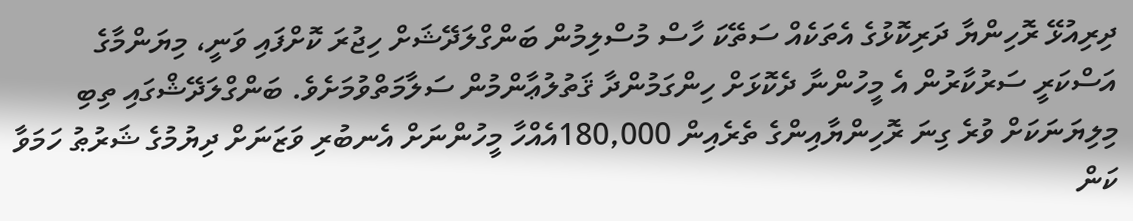ދިރިއުޅޭ ރޮހިންޔާ ދަރިކޮޅުގެ އެތަކެއް ސަތޭކަ ހާސް މުސްލިމުން ބަންގްލަދޭޝަށް ހިޖުރަ ކޮށްފައި ވަނީ، މިޔަންމާގެ އަސްކަރީ ސަރުކާރުން އެ މީހުންނާ ދެކޮޅަށް ހިންގަމުންދާ ޤަތުލުޢާންމުން ސަލާމަތްވުމަށެވެ. ބަންގްލަދޭޝްގައި ތިބި މިލިޔަނަކަށް ވުރެ ގިނަ ރޮހިންޔާއިންގެ ތެރެއިން 180,000އެއްހާ މީހުންނަށް އެނބުރި ވަޒަނަށް ދިޔުމުގެ ޝަރުޠު ހަމަވާ ކަން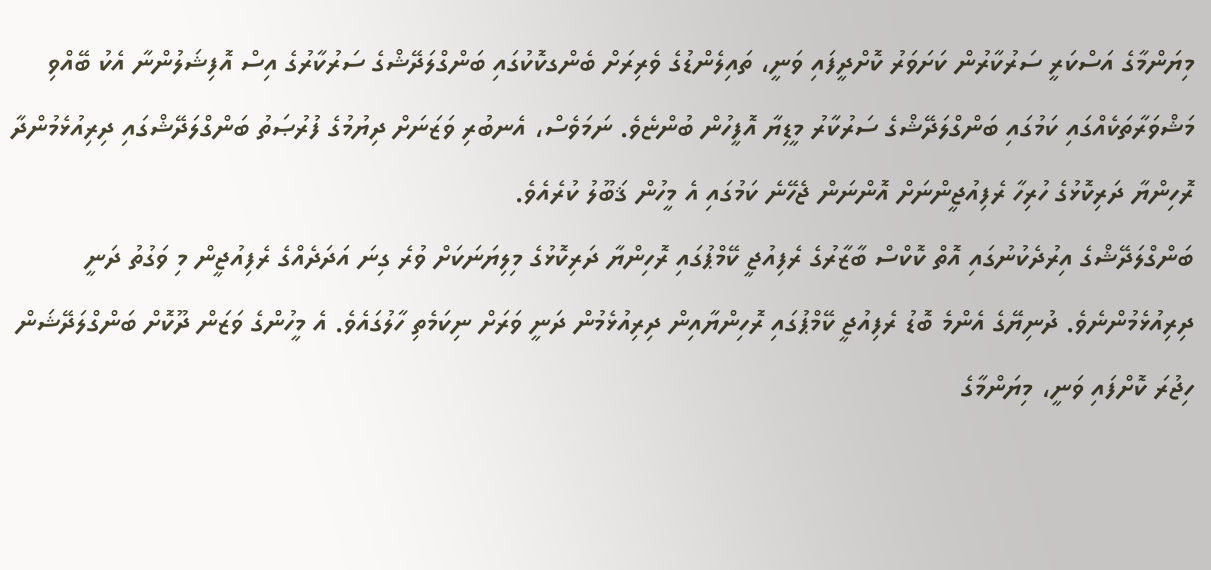މިޔަންމާގެ އަސްކަރީ ސަރުކާރުން ކަށަވަރު ކޮށްދީފައި ވަނީ، ތައިލެންޑުގެ ވެރިރަށް ބެންގކޮކުގައި ބަންގްލަދޭޝްގެ ސަރުކާރުގެ އިސް އޮފިޝަލުންނާ އެކު ބޭއްވި މަޝްވަރާތަކެއްގައި ކަމުގައި ބަންގްލަދޭޝްގެ ސަރުކާރު މީޑިޔާ އޮފީހުން ބުންޏެވެ. ނަމަވެސް، އެނބުރި ވަޒަނަށް ދިޔުމުގެ ފުރުޞަތު ބަންގްލަދޭޝްގައި ދިރިއުޅެމުންދާ ރޮހިންޔާ ދަރިކޮޅުގެ ހުރިހާ ރެފިއުޖީންނަށް އޮންނަން ޖެހޭނެ ކަމުގައި އެ މީހުން ޤަބޫލު ކުރެއެވެ.
ބަންގްލަދޭޝްގެ އިރުދެކުނުގައި އޮތް ކޮކްސް ބާޒާރުގެ ރެފިއުޖީ ކޭމްޕުގައި ރޮހިންޔާ ދަރިކޮޅުގެ މިލިޔަނަކަށް ވުރެ ގިނަ އަދަދެއްގެ ރެފިއުޖީން މި ވަގުތު ދަނީ ދިރިއުޅެމުންނެވެ. ދުނިޔޭގެ އެންމެ ބޮޑު ރެފިއުޖީ ކޭމްޕުގައި ރޮހިންޔާއިން ދިރިއުޅެމުން ދަނީ ވަރަށް ނިކަމެތި ހާލުގައެވެ. އެ މީހުންގެ ވަޒަން ދޫކޮށް ބަންގްލަދޭޝަން ހިޖުރަ ކޮށްފައި ވަނީ، މިޔަންމާގެ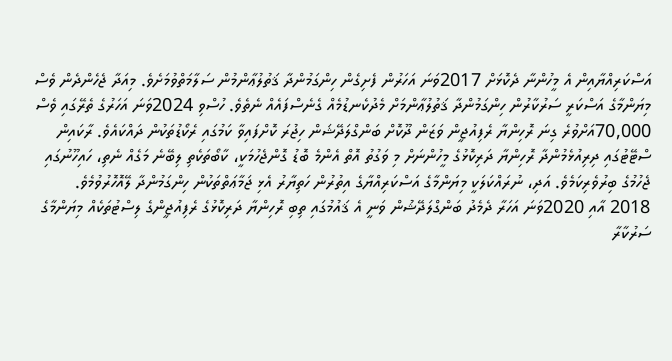އަސްކަރިއްޔާއިން އެ މީހުންނާ ދެކޮޅަށް 2017ވަނަ އަހަރުން ފެށިގެން ހިންގަމުންދާ ޤަތުލުޢާންމުން ސަލާމަތްވުމަށެވެ. މިއަދާ ޖެހެންދެން ވެސް މިޔަންމާގެ އަސްކަރީ ސަރުކާރުން ހިންގަމުންދާ ޤަތުލުޢާންމަށް މެދުކެނޑުމެއް ގެނެސްފައެއް ނެތެވެ. ހުސްވި 2024ވަނަ އަހަރުގެ ތެރޭގައި ވެސް 70,000އަށްވުރެ ގިނަ ރޮހިންޔާ ރެފިއުޖީން ވަޒަން ދޫކޮށް ބަންގްލަދޭޝަން ހިޖުރަ ކޮށްފައިވާ ކަމުގައި ރެކޯޑުތަކުން ދައްކައެވެ. ރާކައިން ސްޓޭޓުގައި ދިރިއުޅެމުންދާ ރޮހިންޔާ ދަރިކޮޅުގެ މީހުންނަށް މި ވަގުތު އޮތް އެންމެ ބޮޑު ގޮންޖެހުމަކީ، ކާބޯތަކެތި ލިބޭނެ މަގެއް ނެތި، ހައިހޫނުގައި ޖެހުމުގެ ބިރުވެރިކަމެވެ. އަދި، ނުރައްކަލަކީ މިޔަންމާގެ އަސްކަރިއްޔާގެ އިތުރުން ހަތިޔާރު އެޅި ޖަމާޢަތްތަކުން ހިންގަމުންދާ ލޭއޮހޮރުވުމެވެ.
2018 އާއި 2020ވަނަ އަހަރާ ދެމެދު ބަންގްލަދޭޝުން ވަނީ އެ ޤައުމުގައި ތިބި ރޮހިންޔާ ދަރިކޮޅުގެ ރެފިއުޖީންގެ ލިސްޓުތަކެއް މިޔަންމާގެ ސަރުކާރާ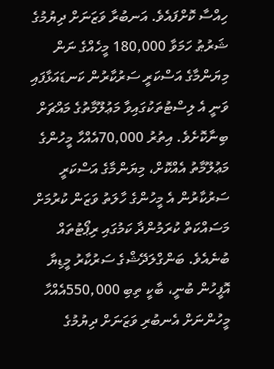ހިއްސާ ކޮށްފައެވެ. އަނބުރާ ވަޒަނަށް ދިޔުމުގެ ޝަރުޠު ހަމަވާ 180,000 މީހެއްގެ ނަން މިޔަންމާގެ އަސްކަރީ ސަރުކާރުން ކަނޑައަޅާފައި ވަނީ އެ ލިސްޓުތަކުގައިވާ މަޢުލޫމާތުގެ މައްޗަށް ބިނާކޮށެވެ. އިތުރު 70,000އެއްހާ މީހުންގެ މަޢުލޫމާތު އެއްކޮށް، މިޔަންމާގެ އަސްކަރީ ސަރުކާރުން އެ މީހުންގެ ހާލަތު ވަޒަން ކުރުމަށް މަސައްކަތް ކުރަމުންދާ ކަމުގައި ރިޕޯޓުތައް ބުނެއެވެ. ބަންގްލަދޭޝްގެ ސަރުކާރު މީޑިޔާ އޮފީހުން ބުނީ، ބާކީ ތިބި 550,000އެއްހާ މީހުންނަށް އެނބުރި ވަޒަނަށް ދިޔުމުގެ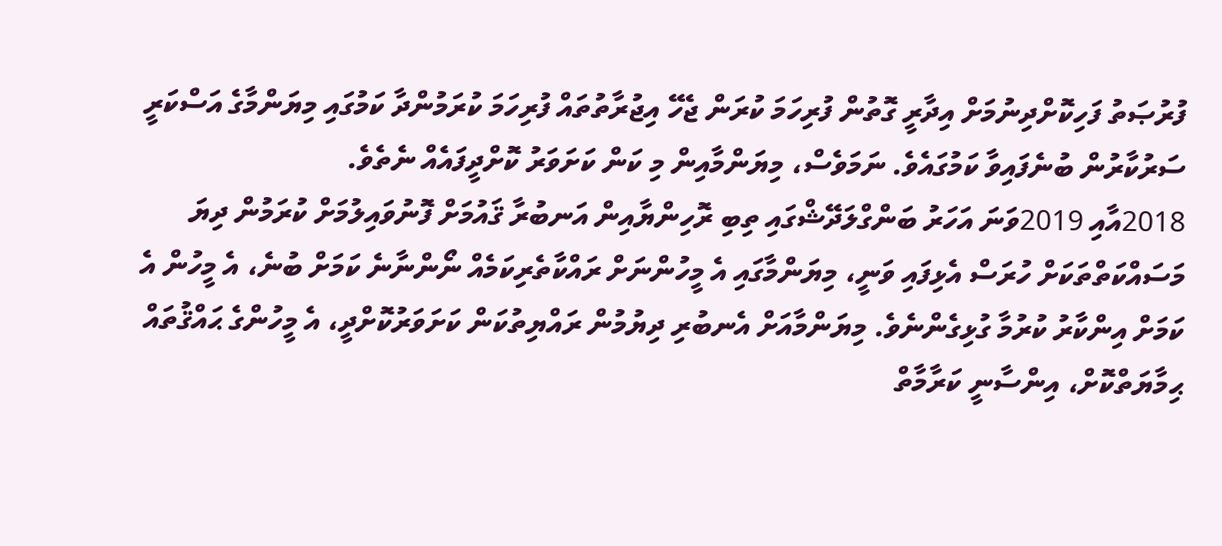ފުރުޞަތު ފަހިކޮށްދިނުމަށް އިދާރީ ގޮތުން ފުރިހަމަ ކުރަން ޖެހޭ އިޖުރާތުތައް ފުރިހަމަ ކުރަމުންދާ ކަމުގައި މިޔަންމާގެ އަސްކަރީ ސަރުކާރުން ބުނެފައިވާ ކަމުގައެވެ. ނަމަވެސް، މިޔަންމާއިން މި ކަން ކަށަވަރު ކޮށްދީފައެއް ނެތެވެ.
2018އާއި 2019ވަނަ އަހަރު ބަންގްލަދޭޝްގައި ތިބި ރޮހިންޔާއިން އަނބުރާ ޤައުމަށް ފޮނުވައިލުމަށް ކުރަމުން ދިޔަ މަސައްކަތްތަކަށް ހުރަސް އެޅިފައި ވަނީ، މިޔަންމާގައި އެ މީހުންނަށް ރައްކާތެރިކަމެއް ނޯންނާނެ ކަމަށް ބުނެ، އެ މީހުން އެ ކަމަށް އިންކާރު ކުރުމާ ގުޅިގެންނެވެ. މިޔަންމާއަށް އެނބުރި ދިޔުމުން ރައްޔިތުކަން ކަށަވަރުކޮށްދީ، އެ މީހުންގެ ޙައްޤުތައް ޙިމާޔަތްކޮށް، އިންސާނީ ކަރާމާތް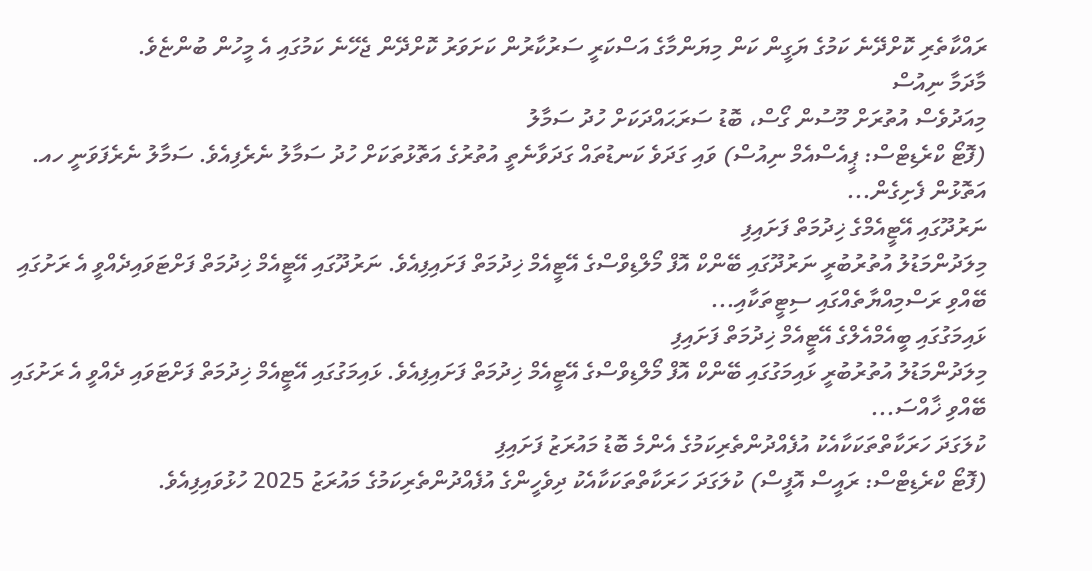ރައްކާތެރި ކޮށްދޭނެ ކަމުގެ ޔަގީން ކަން މިޔަންމާގެ އަސްކަރީ ސަރުކާރުން ކަށަވަރު ކޮށްދޭން ޖެހޭނެ ކަމުގައި އެ މީހުން ބުންޏެވެ.
މާދަމާ ނިއުސް
މިއަދުވެސް އުތުރަށް މޫސުން ގޯސް، ބޮޑު ސަރަޙައްދަކަށް ހުދު ސަމާލު
(ފޮޓޯ ކްރެޑިޓްސް: ޕީއެސްއެމް ނިއުސް) ވައި ގަދަވެ ކަނޑުތައް ގަދަވާނެތީ އުތުރުގެ އަތޮޅުތަކަށް ހުދު ސަމާލު ނެރެފިއެވެ. ސަމާލު ނެރެފަވަނީ ހއ. އަތޮޅުން ފެށިގެން...
ނަރުދޫގައި އޭޓީއެމްގެ ޚިދުމަތް ފަށައިފި
މިލަދުންމަޑުލު އުތުރުބުރީ ނަރުދޫގައި ބޭންކް އޮފް މޯލްޑިވްސްގެ އޭޓީއެމް ޚިދުމަތް ފަށައިފިއެވެ. ނަރުދޫގައި އޭޓީއެމް ޚިދުމަތް ފަށްޓަވައިދެއްވީ އެ ރަށުގައި ބޭއްވި ރަސްމިއްޔާތެއްގައި ސިޓީތަކާއި...
ޅައިމަގުގައި ބީއެމްއެލްގެ އޭޓީއެމް ޚިދުމަތް ފަށައިފި
މިލަދުންމަޑުލު އުތުރުބުރީ ޅައިމަގުގައި ބޭންކް އޮފް މޯލްޑިވްސްގެ އޭޓީއެމް ޚިދުމަތް ފަށައިފިއެވެ. ޅައިމަގުގައި އޭޓީއެމް ޚިދުމަތް ފަށްޓަވައި ދެއްވީ އެ ރަށުގައި ބޭއްވި ޚާއްސަ...
ކުލަގަދަ ހަރަކާތްތަކަކާއެކު އުފެއްދުންތެރިކަމުގެ އެންމެ ބޮޑު މައުރަޒު ފަށައިފި
(ފޮޓޯ ކްރެޑިޓްސް: ރައީސް އޮފީސް) ކުލަގަދަ ހަރަކާތްތަކަކާއެކު ދިވެހީންގެ އުފެއްދުންތެރިކަމުގެ މައުރަޒު 2025 ހުޅުވައިފިއެވެ.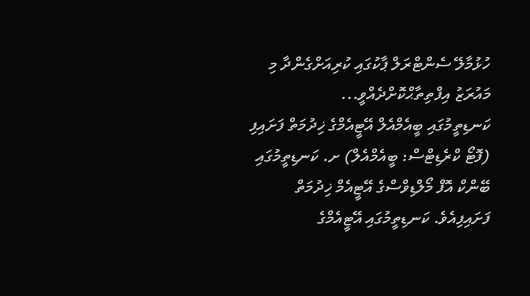ހުޅުމާލޭ ސެންޓްރަލް ޕާކުގައި ކުރިއަށްގެންދާ މި މައުރަޒު އިފްތިތާޙްކޮށްދެއްވީ...
ކަނޑިތީމުގައި ބީއެމްއެލް އޭޓީއެމްގެ ޚިދުމަތް ފަށައިފި
(ފޮޓޯ ކްރެޑިޓްސް: ބީއެމްއެލް) ށ. ކަނޑިތީމުގައި ބޭންކް އޮފް މޯލްޑިވްސްގެ އޭޓީއެމް ޚިދުމަތް ފަށައިފިއެވެ. ކަނޑިތީމުގައި އޭޓީއެމްގެ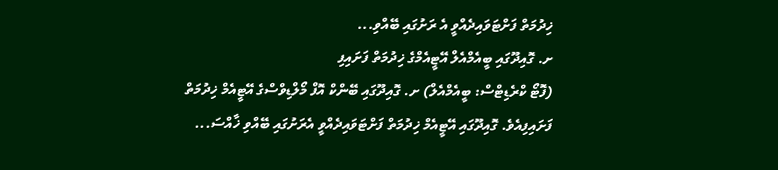ޚިދުމަތް ފަށްޓަވައިދެއްވީ އެ ރަށުގައި ބޭއްވި...
ށ. ގޮއިދޫގައި ބީއެމްއެލް އޭޓީއެމްގެ ޚިދުމަތް ފަށައިފި
(ފޮޓޯ ކްރެޑިޓްސް: ބީއެމްއެލް) ށ. ގޮއިދޫގައި ބޭންކް އޮފް މޯލްޑިވްސްގެ އޭޓީއެމް ޚިދުމަތް ފަށައިފިއެވެ. ގޮއިދޫގައި އޭޓީއެމް ޚިދުމަތް ފަށްޓަވައިދެއްވީ އެރަށުގައި ބޭއްވި ޚާއްސަ...